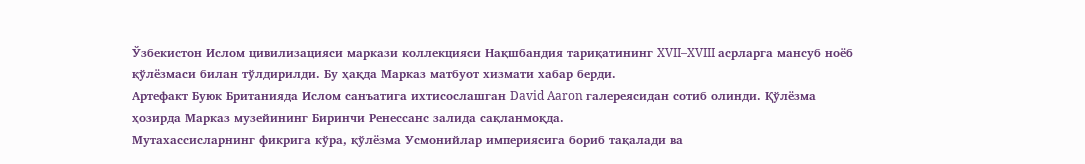Ўзбекистон Ислом цивилизацияси маркази коллекцияси Нақшбандия тариқатининг XVII–XVIII асрларга мансуб ноёб қўлёзмаси билан тўлдирилди. Бу ҳақда Марказ матбуот хизмати хабар берди.
Артефакт Буюк Британияда Ислом санъатига ихтисослашган David Aaron галереясидан сотиб олинди. Қўлёзма ҳозирда Марказ музейининг Биринчи Ренессанс залида сақланмоқда.
Мутахассисларнинг фикрига кўра, қўлёзма Усмонийлар империясига бориб тақалади ва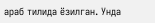араб тилида ёзилган. Унда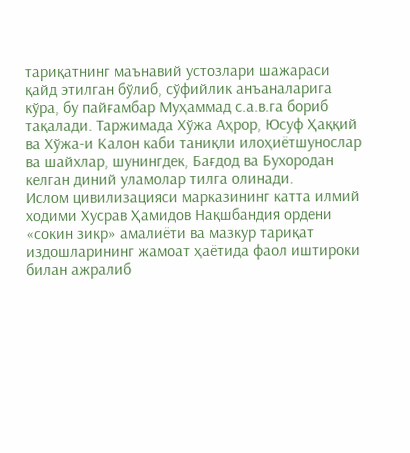тариқатнинг маънавий устозлари шажараси қайд этилган бўлиб, сўфийлик анъаналарига кўра, бу пайғамбар Муҳаммад с.а.в.га бориб тақалади. Таржимада Хўжа Аҳрор, Юсуф Ҳаққий ва Хўжа-и Калон каби таниқли илоҳиётшунослар ва шайхлар, шунингдек, Бағдод ва Бухородан келган диний уламолар тилга олинади.
Ислом цивилизацияси марказининг катта илмий ходими Хусрав Ҳамидов Нақшбандия ордени «сокин зикр» амалиёти ва мазкур тариқат издошларининг жамоат ҳаётида фаол иштироки билан ажралиб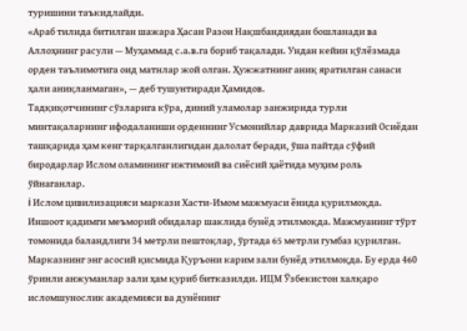туришини таъкидлайди.
«Араб тилида битилган шажара Ҳасан Разои Нақшбандиядан бошланади ва Аллоҳнинг расули — Муҳаммад с.а.в.га бориб тақалади. Ундан кейин қўлёзмада орден таълимотига оид матнлар жой олган. Ҳужжатнинг аниқ яратилган санаси ҳали аниқланмаган», — деб тушунтиради Ҳамидов.
Тадқиқотчининг сўзларига кўра, диний уламолар занжирида турли минтақаларнинг ифодаланиши орденнинг Усмонийлар даврида Марказий Осиёдан ташқарида ҳам кенг тарқалганлигидан далолат беради, ўша пайтда сўфий биродарлар Ислом оламининг ижтимоий ва сиёсий ҳаётида муҳим роль ўйнаганлар.
ℹ Ислом цивилизацияси маркази Хасти-Имом мажмуаси ёнида қурилмоқда. Иншоот қадимги меъморий обидалар шаклида бунёд этилмоқда. Мажмуанинг тўрт томонида баландлиги 34 метрли пештоқлар, ўртада 65 метрли гумбаз қурилган. Марказнинг энг асосий қисмида Қуръони карим зали бунёд этилмоқда. Бу ерда 460 ўринли анжуманлар зали ҳам қуриб битказилди. ИЦМ Ўзбекистон халқаро исломшунослик академияси ва дунёнинг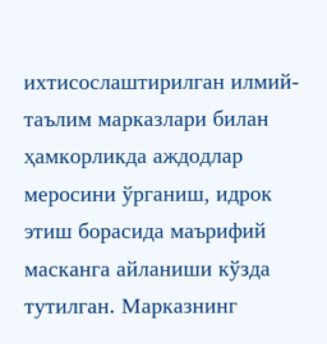ихтисослаштирилган илмий-таълим марказлари билан ҳамкорликда аждодлар меросини ўрганиш, идрок этиш борасида маърифий масканга айланиши кўзда тутилган. Марказнинг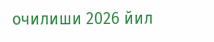очилиши 2026 йил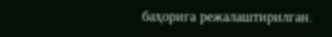баҳорига режалаштирилган.